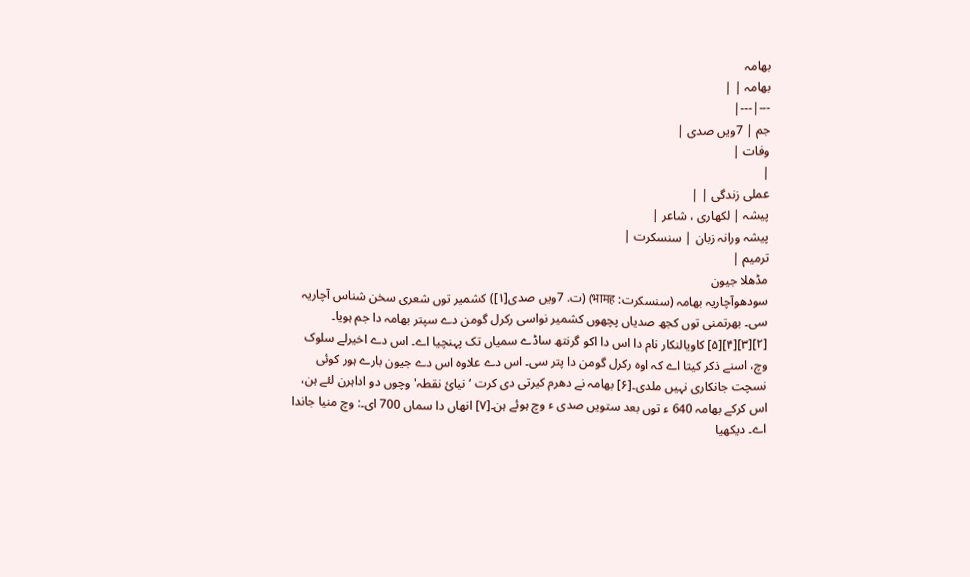بھامہ
بھامہ | |
---|---|
جم | 7ویں صدی |
وفات |
|
عملی زندگی | |
پیشہ | لکھاری ، شاعر |
پیشہ ورانہ زبان | سنسکرت |
ترمیم |
مڈھلا جیون
سودھوآچاریہ بھامہ (سنسکرت: भामह) (ت. 7ویں صدی[۱]) کشمیر توں شعری سخن شناس آچاریہ سی۔ بھرتمنی توں کجھ صدیاں پچھوں کشمیر نواسی رکرل گومن دے سپتر بھامہ دا جم ہویا۔ [۲][۳][۴][۵] کاویالنکار نام دا اس دا اکو گرنتھ ساڈے سمیاں تک پہنچیا اے۔ اس دے اخیرلے سلوک وچ، اسنے ذکر کیتا اے کہ اوہ رکرل گومن دا پتر سی۔ اس دے علاوہ اس دے جیون بارے ہور کوئی نسچت جانکاری نہیں ملدی۔[۶] بھامہ نے دھرم کیرتی دی کرت ‘نیائ نقطہ' وچوں دو اداہرن لئے ہن، اس کرکے بھامہ 640 ء توں بعد ستویں صدی ء وچ ہوئے ہن۔[۷] انھاں دا سماں 700 ای۔: وچ منیا جاندا اے۔ دیکھیا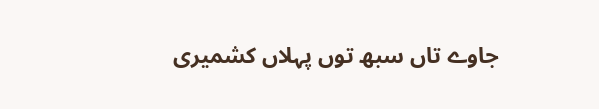جاوے تاں سبھ توں پہلاں کشمیری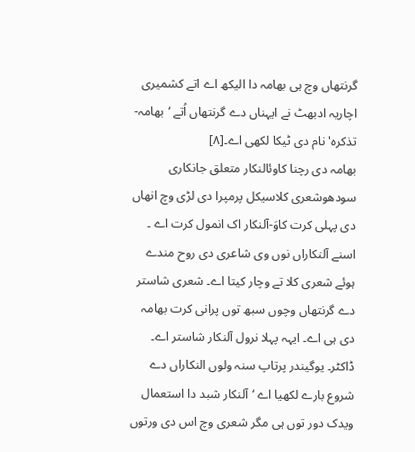گرنتھاں وچ ہی بھامہ دا الیکھ اے اتے کشمیری اچاریہ ادبھٹ نے ایہناں دے گرنتھاں اُتے ‘بھامہ-تذکرہ' نام دی ٹیکا لکھی اے۔[۸]
بھامہ دی رچنا کاوئالنکار متعلق جانکاری
سودھوشعری کلاسیکل پرمپرا دی لڑی وچ انھاں دی پہلی کرت کاوَ-آلنکار اک انمول کرت اے ۔ اسنے آلنکاراں نوں وی شاعری دی روح مندے ہوئے شعری کلا تے وچار کیتا اے۔ شعری شاستر دے گرنتھاں وچوں سبھ توں پرانی کرت بھامہ دی ہی اے۔ ایہہ پہلا نرول آلنکار شاستر اے۔ ڈاکٹر۔ یوگیندر پرتاپ سنہ ولوں النکاراں دے شروع بارے لکھیا اے ‘آلنکار شبد دا استعمال ویدک دور توں ہی مگر شعری وچ اس دی ورتوں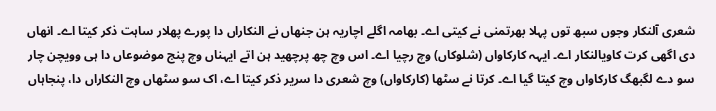شعری آلنکار وجوں سبھ توں پہلا بھرتمنی نے کیتی اے۔ بھامہ اگلے اچاریہ ہن جنھاں نے النکاراں دا پورے پھلار ساہت ذکر کیتا اے۔ انھاں دی اگھی کرت کاویالنکار اے۔ ایہہ کارکاواں (شلوکاں) وچ رچیا اے۔ اس وچ چھ پرچھید ہن اتے ایہناں وچ پنج موضوعاں دا ہی وویچن چار سو دے لگبھگ کارکاواں وچ کیتا گیا اے۔ کرتا نے سٹھا (کارکاواں) وچ شعری دا سریر ذکر کیتا اے، اک سو سٹھاں وچ النکاراں دا، پنجاہاں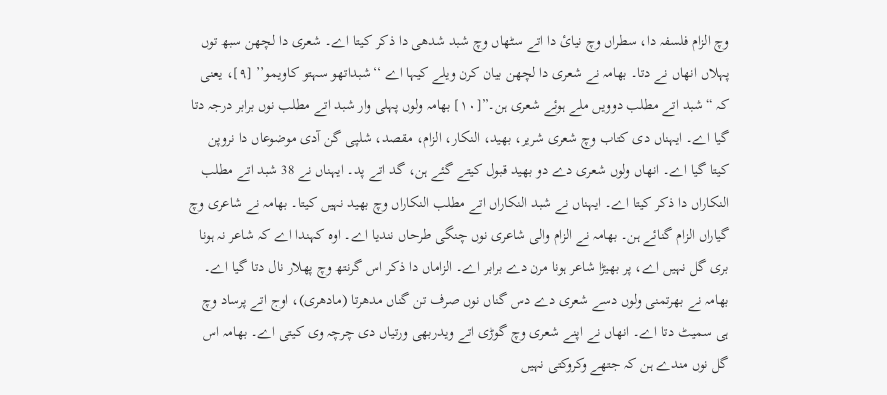وچ الزام فلسفہ دا، سطراں وچ نیائ دا اتے سٹھاں وچ شبد شدھی دا ذکر کیتا اے۔ شعری دا لچھن سبھ توں پہلاں انھاں نے دتا۔ بھامہ نے شعری دا لچھن بیان کرن ویلے کیہا اے ‘‘شبداتھو سہتو کاویمو’’ [۹]، یعنی کہ “شبد اتے مطلب دوویں ملے ہوئے شعری ہن۔”[۱۰] بھامہ ولوں پہلی وار شبد اتے مطلب نوں برابر درجہ دتا گیا اے۔ ایہناں دی کتاب وچ شعری شریر، بھید، النکار، الزام، مقصد، شلپی گن آدی موضوعاں دا نروپن کیتا گیا اے۔ انھاں ولوں شعری دے دو بھید قبول کیتے گئے ہن، گد اتے پد۔ ایہناں نے 38 شبد اتے مطلب النکاراں دا ذکر کیتا اے۔ ایہناں نے شبد النکاراں اتے مطلب النکاراں وچ بھید نہیں کیتا۔ بھامہ نے شاعری وچ گیاراں الزام گنائے ہن۔ بھامہ نے الزام والی شاعری نوں چنگی طرحاں نندیا اے۔ اوہ کہندا اے کہ شاعر نہ ہونا بری گل نہیں اے، پر بھیڑا شاعر ہونا مرن دے برابر اے۔ الزاماں دا ذکر اس گرنتھ وچ پھلار نال دتا گیا اے۔ بھامہ نے بھرتمنی ولوں دسے شعری دے دس گناں نوں صرف تن گناں مدھرتا (مادھری)، اوج اتے پرساد وچ ہی سمیٹ دتا اے۔ انھاں نے اپنے شعری وچ گوڑی اتے ویدربھی ورتیاں دی چرچہ وی کیتی اے۔ بھامہ اس گل نوں مندے ہن کہ جتھے وکروکتی نہیں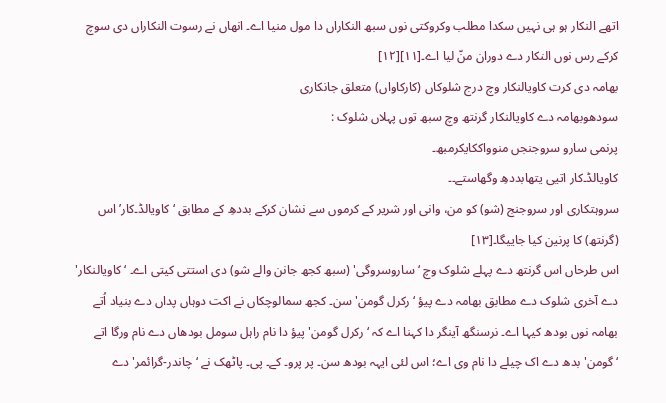اتھے النکار ہو ہی نہیں سکدا مطلب وکروکتی نوں سبھ النکاراں دا مول منیا اے۔ انھاں نے رسوت النکاراں دی سوچ کرکے رس نوں النکار دے دوران منّ لیا اے۔[۱۱][۱۲]
بھامہ دی کرت کاویالنکار وچ درج شلوکاں (کارکاواں) متعلق جانکاری
سودھوبھامہ دے کاویالنکار گرنتھ وچ سبھ توں پہلاں شلوک :
پرنمی سارو سروجنجں منوواککایکرمبھ۔
کاویالڈ۔کار اتیی یتھابددھِ وگھاستے۔۔
سروہتکاری اور سروجنج (شو) کو من، وانی اور شریر کے کرموں سے نشان کرکے بددھِ کے مطابق ‘کاویالڈ۔کار’ اس (گرنتھ) کا پرنین کیا جاییگا۔[۱۳]
اس طرحاں اس گرنتھ دے پہلے شلوک وچ ‘ساروسروگی' (سبھ کجھ جانن والے شو) دی استتی کیتی اے۔ ‘کاویالنکار' دے آخری شلوک دے مطابق بھامہ دے پیؤ ‘رکرل گومن' سن۔ کجھ سمالوچکاں نے اکت دوہاں پداں دے بنیاد اُتے بھامہ نوں بودھ کیہا اے۔ نرسنگھ آینگر دا کہنا اے کہ ‘رکرل گومن' پیؤ دا نام راہل سومل بودھاں دے نام ورگا اتے ‘گومن' بدھ دے اک چیلے دا نام وی اے؛ اس لئی ایہہ بودھ سن۔ پر پرو۔ کے۔ پی۔ پاٹھک نے ‘چاندر-گرائمر' دے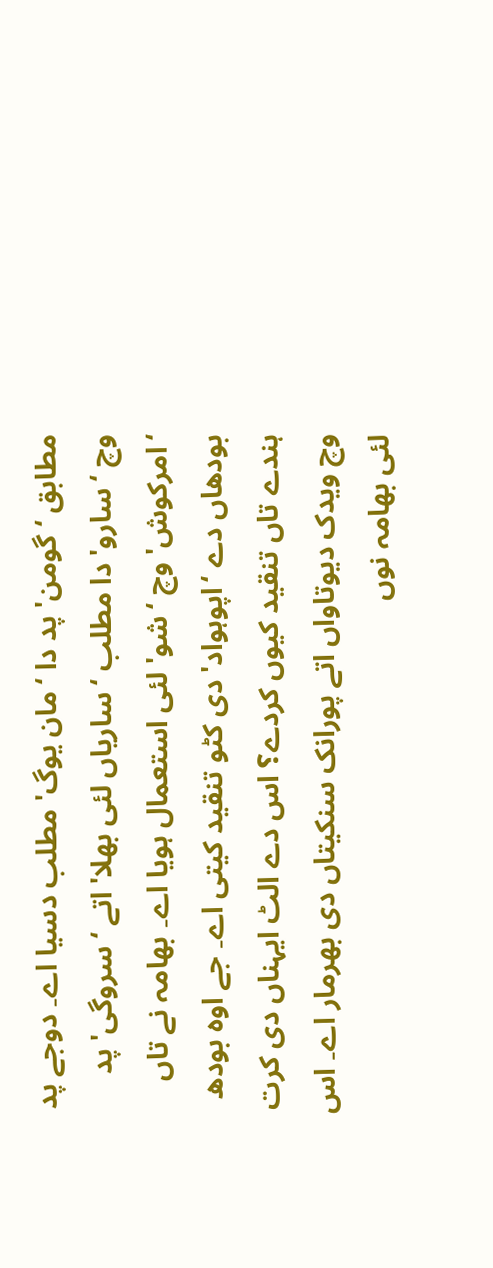مطابق ‘گومن' پد دا ‘مان یوگ' مطلب دسیا اے۔ دوجے پد وچ ‘سارو' دا مطلب ‘ساریاں لئی بھلا' اتے ‘سروگی' پد ‘امرکوش' وچ ‘شو' لئی استعمال ہویا اے۔ بھامہ نے تاں بودھاں دے ‘اپوہواد' دی کٹو تنقید کیتی اے۔ جے اوہ بودھ ہندے تاں تنقید کیوں کردے؟ اس دے الٹ ایہناں دی کرت وچ ویدک دیوتاواں اتے پورانک سنکیتاں دی بھرمار اے۔ اس لئی بھامہ نوں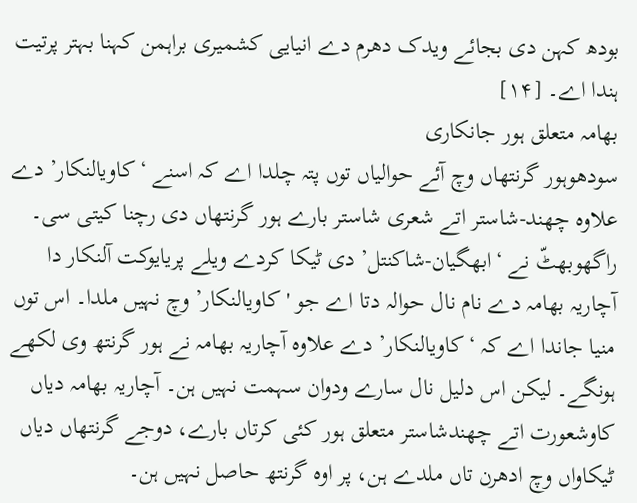بودھ کہن دی بجائے ویدک دھرم دے انیایی کشمیری براہمن کہنا بہتر پرتیت ہندا اے۔ [۱۴]
بھامہ متعلق ہور جانکاری
سودھوہور گرنتھاں وچ آئے حوالیاں توں پتہ چلدا اے کہ اسنے ‘کاویالنکار’ دے علاوہ چھند-شاستر اتے شعری شاستر بارے ہور گرنتھاں دی رچنا کیتی سی۔ راگھوبھٹّ نے ‘ابھگیان-شاکنتل’ دی ٹیکا کردے ویلے پریایوکت آلنکار دا آچاریہ بھامہ دے نام نال حوالہ دتا اے جو 'کاویالنکار’ وچ نہیں ملدا۔ اس توں منیا جاندا اے کہ ‘کاویالنکار’ دے علاوہ آچاریہ بھامہ نے ہور گرنتھ وی لکھے ہونگے۔ لیکن اس دلیل نال سارے ودوان سہمت نہیں ہن۔ آچاریہ بھامہ دیاں کاوشعورت اتے چھندشاستر متعلق ہور کئی کرتاں بارے، دوجے گرنتھاں دیاں ٹیکاواں وچ ادھرن تاں ملدے ہن، پر اوہ گرنتھ حاصل نہیں ہن۔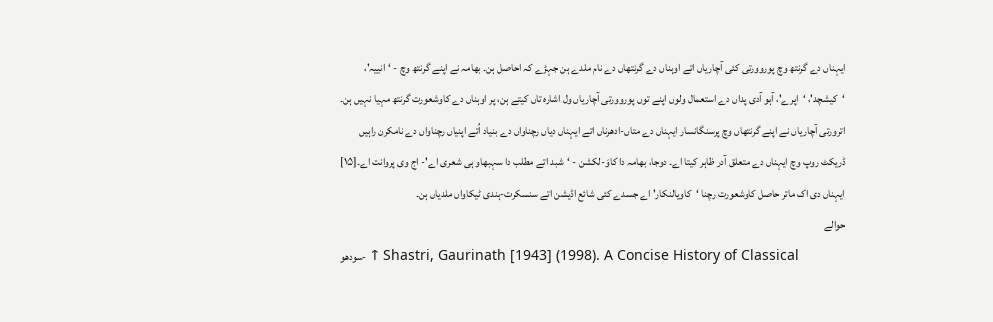ایہناں دے گرنتھ وچ پوروورتی کئی آچاریاں اتے اوہناں دے گرنتھاں دے نام ملدے ہن جہڑے کہ احاصل ہن۔ بھامہ نے اپنے گرنتھ وچ - ‘انییہ'، ‘کیشچد'، ‘اپرے'، آہو آدی پداں دے استعمال ولوں اپنے توں پوروورتی آچاریاں ول اشارہ تاں کیتے ہن، پر اوہناں دے کاوشعورت گرنتھ مہیا نہیں ہن۔ اترورتی آچاریاں نے اپنے گرنتھاں وچ پرسنگانسار ایہناں دے متاں-ادھرناں اتے ایہناں دیاں رچناواں دے بنیاد اُتے اپنیاں رچناواں دے نامکرن راہیں ڈریکٹ روپ وچ ایہناں دے متعلق آدر ظاہر کیتا اے۔ دوجا، بھامہ دا کاوَ-لکشن - ‘شبد اتے مطلب دا سہبھاو ہی شعری اے'- اج وی پروانت اے۔[۱۵] ایہناں دی اک ماتر حاصل کاوشعورت رچنا ‘کاویالنکار' اے جسدے کئی شائع اڈیشن اتے سنسکرت-ہندی ٹیکاواں ملدیاں ہن۔
حوالے
سودھو- ↑ Shastri, Gaurinath [1943] (1998). A Concise History of Classical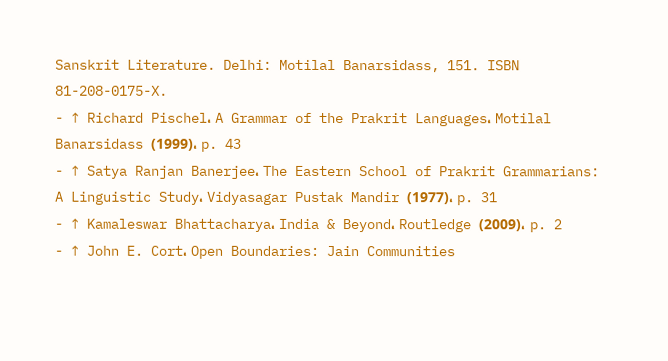Sanskrit Literature. Delhi: Motilal Banarsidass, 151. ISBN 81-208-0175-X.
- ↑ Richard Pischel، A Grammar of the Prakrit Languages، Motilal Banarsidass (1999)، p. 43
- ↑ Satya Ranjan Banerjee، The Eastern School of Prakrit Grammarians: A Linguistic Study، Vidyasagar Pustak Mandir (1977)، p. 31
- ↑ Kamaleswar Bhattacharya، India & Beyond، Routledge (2009)، p. 2
- ↑ John E. Cort، Open Boundaries: Jain Communities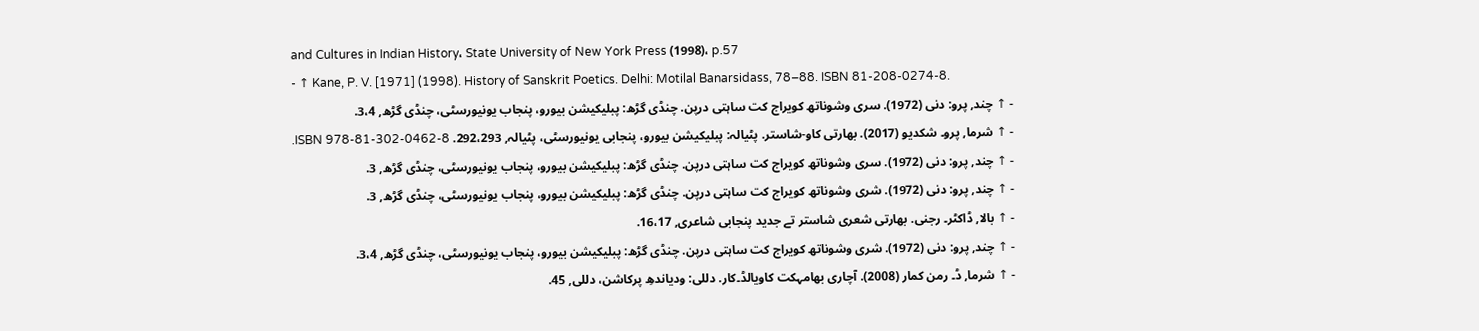and Cultures in Indian History، State University of New York Press (1998)، p.57
- ↑ Kane, P. V. [1971] (1998). History of Sanskrit Poetics. Delhi: Motilal Banarsidass, 78–88. ISBN 81-208-0274-8.
- ↑ چند, پرو: دنی (1972). سری وشوناتھ کویراج کت ساہتی درپن. چنڈی گڑھ: پبلیکیشن بیورو، پنجاب یونیورسٹی، چنڈی گڑھ, 3،4.
- ↑ شرما, پرو۔ شکدیو (2017). بھارتی کاو-شاستر. پٹیالہ: پبلیکیشن بیورو، پنجابی یونیورسٹی، پٹیالہ, 292،293. ISBN 978-81-302-0462-8.
- ↑ چند, پرو: دنی (1972). سری وشوناتھ کویراج کت ساہتی درپن. چنڈی گڑھ: پبلیکیشن بیورو، پنجاب یونیورسٹی، چنڈی گڑھ, 3.
- ↑ چند, پرو: دنی (1972). شری وشوناتھ کویراج کت ساہتی درپن. چنڈی گڑھ: پبلیکیشن بیورو، پنجاب یونیورسٹی، چنڈی گڑھ, 3.
- ↑ بالا, ڈاکٹر۔ رجنی. بھارتی شعری شاستر تے جدید پنجابی شاعری, 16،17.
- ↑ چند, پرو: دنی (1972). شری وشوناتھ کویراج کت ساہتی درپن. چنڈی گڑھ: پبلیکیشن بیورو، پنجاب یونیورسٹی، چنڈی گڑھ, 3،4.
- ↑ شرما, ڈ۔ رمن کمار (2008). آچاری بھامہکت کاویالڈ۔کار. دللی: ودیاندھِ پرکاشن، دللی, 45.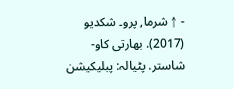- ↑ شرما, پرو۔ شکدیو (2017). بھارتی کاو-شاستر. پٹیالہ: پبلیکیشن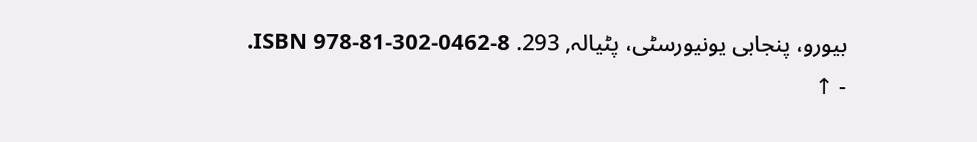بیورو، پنجابی یونیورسٹی، پٹیالہ, 293. ISBN 978-81-302-0462-8.
- ↑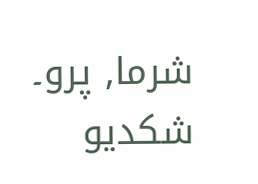شرما, پرو۔ شکدیو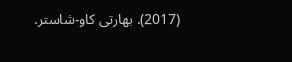(2017). بھارتی کاو-شاستر.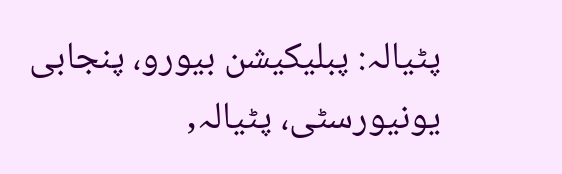پٹیالہ: پبلیکیشن بیورو، پنجابی یونیورسٹی، پٹیالہ,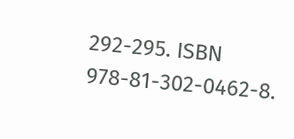292-295. ISBN 978-81-302-0462-8.